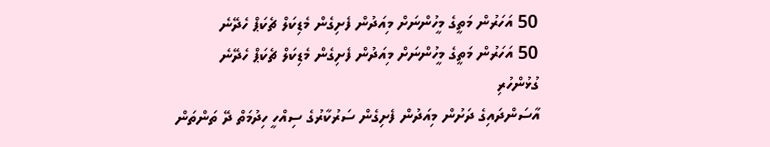50 އަހަރުން މަތީގެ މީހުންނަށް މިއަދުން ފެށިގެން މެޑިކަލް ޗެކަޕް ހެދޭނެ
50 އަހަރުން މަތީގެ މީހުންނަށް މިއަދުން ފެށިގެން މެޑިކަލް ޗެކަޕް ހެދޭނެ
ގުޅުންހުރި
އާސަންދައިގެ ދަށުން މިއަދުން ފެށިގެން ސަރުކާރުގެ ސިއްހީ ހިދުމަތް ދޭ ތަންތަން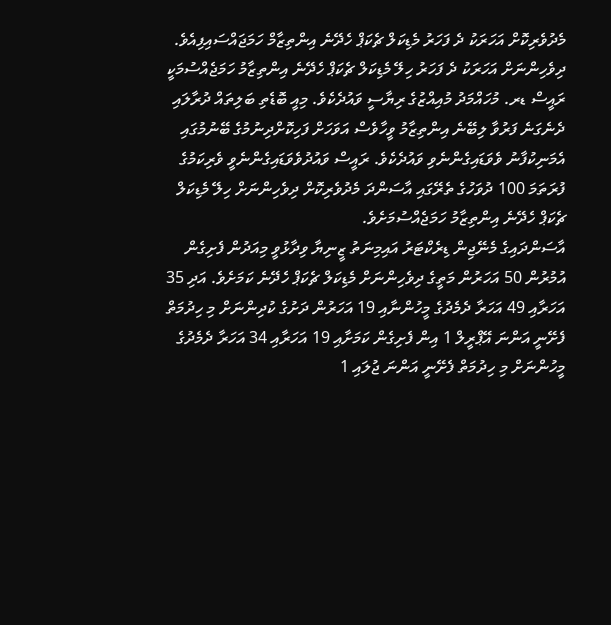މެދުވެރިކޮށް އަހަރަކު ދެ ފަހަރު މެޑިކަލް ޗެކަޕް ހެދޭނެ އިންތިޒާމް ހަމަޖައްސައިފިއެވެ.
ދިވެހިންނަށް އަހަރަކު ދެ ފަހަރު ހިލޭ މެޑިކަލް ޗެކަޕް ހެދޭނެ އިންތިޒާމު ހަމަޖެއްސުމަކީ ރައީސް ޑރ. މުހައްމަދު މުއިއްޒުގެ ރިޔާސީ ވައުދެކެވެ. މިއީ ބޮޑެތި ބަލިތައް ދުރާލައި ދެނެގަނެ ފަރުވާ ލިބޭނެ އިންތިޒާމު ވީހާވެސް އަވަހަށް ފަހިކޮށްދިނުމުގެ ބޭނުމުގައި އެމަނިކުފާނު ވެވަޑައިގެންނެވި ވައުދެކެވެ. ރައީސް ވައުދުވެވަޑައިގެންނެވީ ވެރިކަމުގެ ފުރަތަމަ 100 ދުވަހުގެ ތެރޭގައި އާސަންދަ މެދުވެރިކޮށް ދިވެހިންނަށް ހިލޭ މެޑިކަލް ޗެކަޕް ހެދޭނެ އިންތިޒާމު ހަމަޖެއްސުމަށެވެ.
އާސަންދައިގެ މެނޭޖިން ޑިރެކްޓަރު އައިމިނަތު ޒީނިޔާ ވިދާޅުވީ މިއަދުން ފެށިގެން އުމުރުން 50 އަހަރުން މަތީގެ ދިވެހިންނަށް މެޑިކަލް ޗެކަޕް ހެދޭނެ ކަމަށެވެ. އަދި 35 އަހަރާއި 49 އަހަރާ ދެމެދުގެ މީހުންނާއި 19 އަހަރުން ދަށުގެ ކުދިންނަށް މި ހިދުމަތް ފެށޭނީ އަންނަ އޭޕްރީލް 1 އިން ފެށިގެން ކަމަށާއި 19 އަހަރާއި 34 އަހަރާ ދެމެދުގެ މީހުންނަށް މި ހިދުމަތް ފެށޭނީ އަންނަ ޖުލައި 1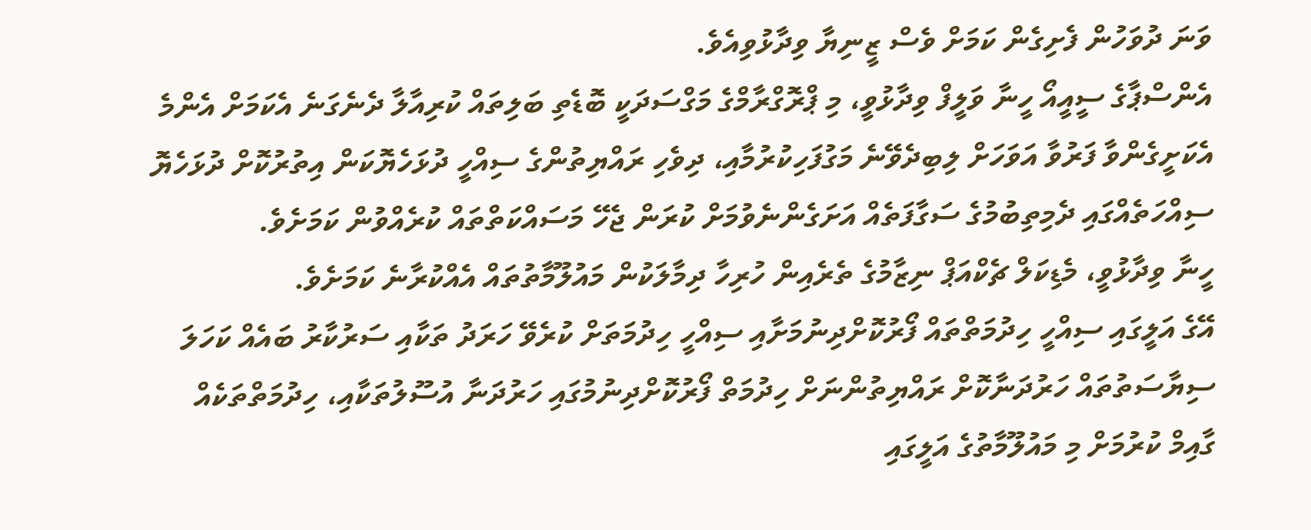ވަނަ ދުވަހުން ފެށިގެން ކަމަށް ވެސް ޒީނިޔާ ވިދާޅުވިއެވެ.
އެންސްޕާގެ ސީއީއޯ ހީނާ ވަލީފް ވިދާޅުވީ، މި ޕްރޮގްރާމްގެ މަގްސަދަކީ ބޮޑެތި ބަލިތައް ކުރިއާލާ ދެނެގަނެ އެކަމަށް އެންމެ އެކަށީގެންވާ ފަރުވާ އަވަހަށް ލިބިދެވޭނެ މަގުފަހިކުރުމާއި، ދިވެހި ރައްޔިތުންގެ ސިއްހީ ދުޅަހެޔޮކަން އިތުރުކޮށް ދުޅަހެޔޮ ސިއްހަތެއްގައި ދެމިތިބުމުގެ ސަގާފަތެއް އަށަގެންނެވުމަށް ކުރަން ޖެހޭ މަސައްކަތްތައް ކުރެއްވުން ކަމަށެވެ.
ހީނާ ވިދާޅުވީ، މެޑިކަލް ޗެކްއަޕް ނިޒާމުގެ ތެރެއިން ހުރިހާ ދިމާލަކުން މައުލޫމާތުތައް އެއްކުރާނެ ކަމަށެވެ.
އޭގެ އަލީގައި ސިއްހީ ހިދުމަތްތައް ފޯރުކޮށްދިނުމަށާއި ސިއްހީ ހިދުމަތަށް ކުރެވޭ ހަރަދު ތަކާއި ސަރުކާރު ބައެއް ކަހަލަ ސިޔާސަތުތައް ހަރުދަނާކޮށް ރައްޔިތުންނަށް ހިދުމަތް ފޯރުކޮށްދިނުމުގައި ހަރުދަނާ އުސޫލުތަކާއި، ހިދުމަތްތަކެއް ގާއިމް ކުރުމަށް މި މައުލޫމާތުގެ އަލީގައި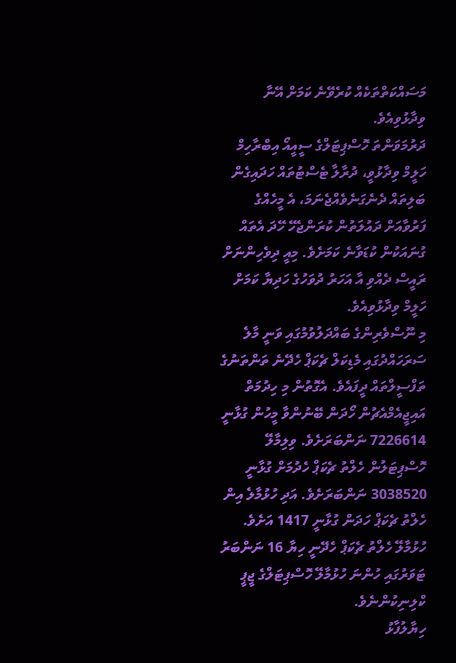މަސައްކަތްތަކެއް ކުރެވޭނެ ކަމަށް އޭނާ ވިދާޅުވިއެވެ.
ދަރުމަވަންތަ ހޮސްޕިޓަލްގެ ސީއީއޯ އިބްރާހިމް ހަލީމް ވިދާޅުވީ، ދުރާލާ ޓެސްޓުތައް ހަދައިގެން ބަލިތައް ދެނެގަނެވެއްޖެނަމަ، އެ މީހެއްގެ ފަރުވާއަށް ދައުލަތުން ކުރަންޖެހޭ ހޭދަ އެތައް ގުނައަކުން ކުޑަވާނެ ކަމަށެވެ. މިއީ ދިވެހިންނަށް ރައީސް ދެއްވި އާ އަހަރު ދުވަހުގެ ހަދިޔާ ކަމަށް ހަލީމް ވިދާޅުވިއެވެ.
މި ނޫސްވެރިންގެ ބައްދަލުވުމުގައި ވަނީ މާލެ ސަރަހައްދުގައި މެޑިކަލް ޗެކަޕް ހެދޭނެ ތަންތަނުގެ ތަފްސީލްތައް ދީފައެވެ. އެގޮތުން މި ހިދުމަތް އައިޖީއެމްއެޗުން ހޯދަން ބޭނުންވާ މީހުން ގުޅާނީ 7226614 ނަންބަރަށެވެ. ވިލިމާލޭ ހޮސްޕިޓަލުން ހެލްތު ޗެކަޕް ހެދުމަށް ގުޅާނީ 3038520 ނަންބަރަށެވެ. އަދި ހުޅުމާލެ އިން ހެލްތު ޗެކަޕް ހަދަން ގުޅާނީ 1417 އަށެވެ. ހުޅުމާލޭ ހެލްތު ޗެކަޕް ހެދޭނީ ހިޔާ 16 ނަންބަރު ޓަވަރުގައި ހުންނަ ހުޅުމާލޭ ހޮސްޕިޓަލްގެ ޖީޕީ ކްލިނިކުންނެވެ.
ހިޔާލުފާޅު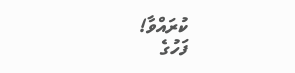ކުރައްވާ!
ފަހުގެ